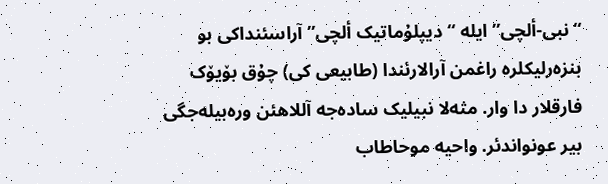“نبی-ألچی” ایلە “دیپلۇماتیک ألچی” آراسئنداکی بو بنزەرلیکلرە راغمن آرالارئندا (طابیعی کی) چۇق بۆیۆک فارقلار دا وار. مثەلا نبیلیک سادەجە آللاهئن ورەبیلەجگی بیر عونواندئر. واحیە موحاطاب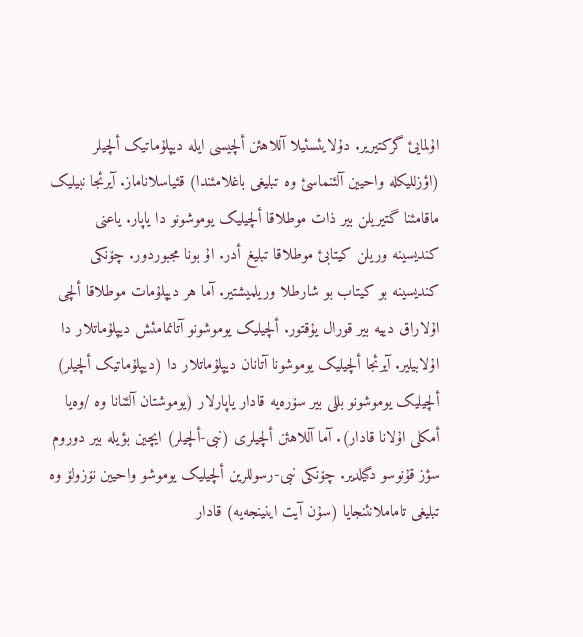اۇلمایئ گرکتیریر. دۇلایئسئیلا آللاهئن ألچیسی ایلە دیپلۇماتیک ألچیلر (اؤزللیکلە واحیین آلئنماسئ وە تبلیغی باغلامئندا) قئیاسلاناماز. آیرئجا نبیلیک ماقامئنا گتیریلن بیر ذات موطلاقا ألچیلیک یوموشونو دا یاپار. یاعنی کندیسینە وریلن کیتابئ موطلاقا تبلیغ أدر. اۇ بونا مجبوردور. چۆنکی کندیسینە بو کیتاب بو شارطلا وریلمیشتیر. آما هر دیپلۇمات موطلاقا ألچی اۇلاراق دییە بیر قورال یۇقتور. ألچیلیک یوموشونو آتانمامئش دیپلۇماتلار دا اۇلابیلیر. آیرئجا ألچیلیک یوموشونا آتانان دیپلۇماتلار دا (دیپلۇماتیک ألچیلر) ألچیلیک یوموشونو بللی بیر سۆرەیە قادار یاپارلار (یوموشتان آلئنانا وە /وەیا أمکلی اۇلانا قادار). آما آللاهئن ألچیلری (نبی-ألچیلر) ایچین بؤیلە بیر دوروم سؤز قۇنوسو دگیلدیر. چۆنکی نبی-رسوللرین ألچیلیک یوموشو واحیین نۆزولۆ وە تبلیغی تاماملانئنجایا (سۇن آیت اینینجەیە) قادار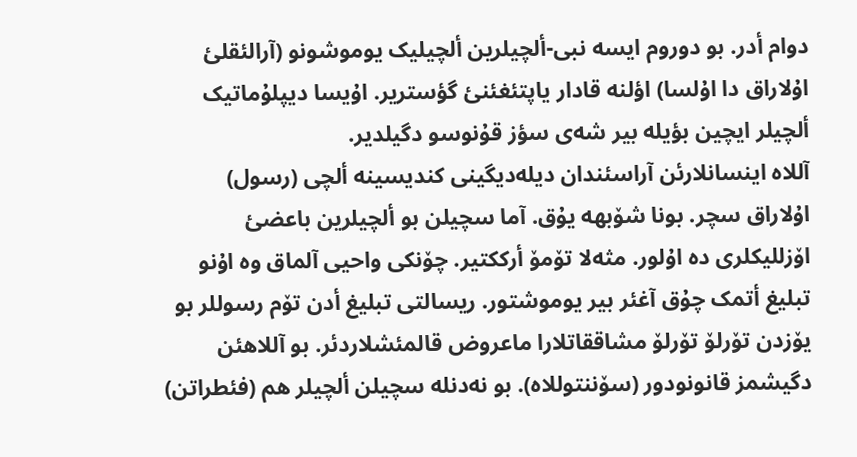دوام أدر. بو دوروم ایسە نبی-ألچیلرین ألچیلیک یوموشونو (آرالئقلئ اۇلاراق دا اۇلسا) اؤلنە قادار یاپتئغئنئ گؤستریر. اۇیسا دیپلۇماتیک ألچیلر ایچین بؤیلە بیر شەی سؤز قۇنوسو دگیلدیر.
آللاە اینسانلارئن آراسئندان دیلەدیگینی کندیسینە ألچی (رسول) اۇلاراق سچر. بونا شۆبهە یۇق. آما سچیلن بو ألچیلرین باعضئ اۆزللیکلری دە اۇلور. مثەلا تۆمۆ أرککتیر. چۆنکی واحیی آلماق وە اۇنو تبلیغ أتمک چۇق آغئر بیر یوموشتور. ریسالتی تبلیغ أدن تۆم رسوللر بو یۆزدن تۆرلۆ تۆرلۆ مشاققاتلارا ماعروض قالمئشلاردئر. بو آللاهئن دگیشمز قانونودور (سۆننتوللاە). بو نەدنلە سچیلن ألچیلر هم (فئطراتن)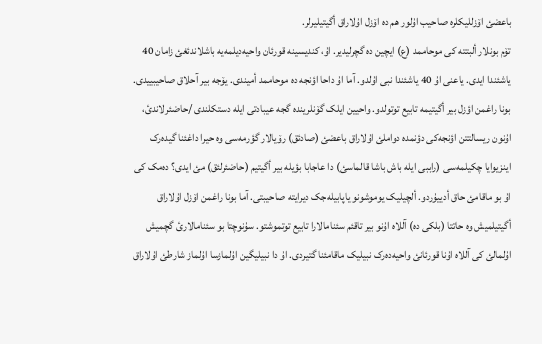باعضئ اۆزللیکلرە صاحیب اۇلور هم دە اۆزل اۇلاراق أگیتیلیرلر.
تۆم بونلار ألبتتە کی موحاممد (ع) ایچین دە گچرلیدیر. اۇ، کندیسینە قورئان واحیەدیلمەیە باشلاندئغئ زامان 40 یاشئندا ایدی. یاعنی اۇ 40 یاشئندا نبی اۇلدو. آما اۇ داحا اؤنجە دە موحاممد أمیندی. یۆجە بیر آحلاق صاحیبییدی. بونا راغمن اؤزل بیر أگیتیمە تابیع توتولدو. واحیین ایلک گۆنلریندە گجە عیبادتی ایلە دستکلندی /حاضئرلاندئ، اۇنون ریسالتتن اؤنجەکی دؤنمدە دواملئ اۇلاراق باعضئ (صادئق) رۆیالار گؤرمەسی وە حیرا داغئنا گیدەرک اینزیوایا چکیلمەسی (راببی ایلە باش باشا قالماسئ) دا عاجابا بؤیلە بیر أگیتیم (حاضئرلئق) مئ ایدی؟ دەمک کی اۇ بو ماقامئ حاق أدییۇردو. ألچیلیک یوموشونو یاپابیلەجک دیرایتە صاحیبتی. آما بونا راغمن اۆزل اۇلاراق أگیتیلمیش وە حاتتا (بلکی دە) آللاە اۇنو بیر تاقئم سئنامالارا تابیع توتموشتو. سۇنوچتا بو سئنامالارئ گچمیش اۇلمالئ کی آللاە اۇنا قورئانئ واحیەدەرک نبیلیک ماقامئنا گتیردی. اۇ دا نبیلیگین اۇلمازسا اۇلماز شارطئ اۇلاراق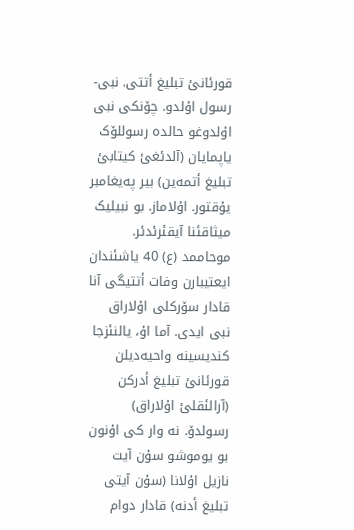قورئانئ تبلیغ أتتی. نبی-رسول اۇلدو. چۆنکی نبی اۇلدوغو حالدە رسوللۆک یاپمایان (آلدئغئ کیتابئ تبلیغ أتمەین) بیر پەیغامبر یۇقتور. اۇلاماز. بو نبیلیک میثاقئنا آیقئرئدئر.
موحاممد (ع) 40 یاشئندان ایعتیبارن وفات أتتیگی آنا قادار سۆرکلی اۇلاراق نبی ایدی. آما اۇ، یالنئزجا کندیسینە واحیەدیلن قورئانئ تبلیغ أدرکن (آرالئقلئ اۇلاراق) رسولدۆ. نە وار کی اۇنون بو یوموشو سۇن آیت نازیل اۇلانا (سۇن آیتی تبلیغ أدنە) قادار دوام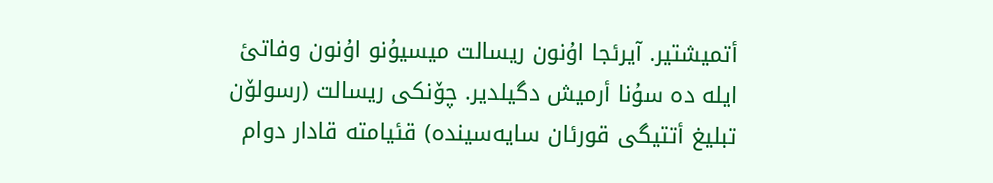أتمیشتیر. آیرئجا اۇنون ریسالت میسیۇنو اۇنون وفاتئ ایلە دە سۇنا أرمیش دگیلدیر. چۆنکی ریسالت (رسولۆن تبلیغ أتتیگی قورئان سایەسیندە) قئیامتە قادار دوام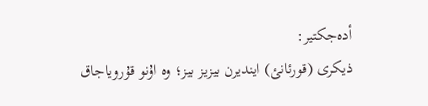أدەجکتیر:
ذیکری (قورئانئ) ایندیرن بیزیز بیز؛ وە اۇنو قۇرویاجاق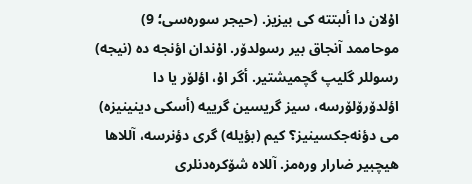اۇلان دا ألبتتە کی بیزیز. (حیجر سورەسی؛ 9)
موحاممد آنجاق بیر رسولدۆر. اۇندان اؤنجە دە (نیجە) رسوللر گلیپ گچمیشتیر. أگر اۇ، اؤلۆر یا دا اؤلدۆرۆلۆرسە، سیز گریسین گرییە (أسکی دینینیزە) می دؤنەجکسینیز؟ کیم (بؤیلە) گری دؤنرسە، آللاها هیچبیر ضارار ورەمز. آللاە شۆکرەدنلری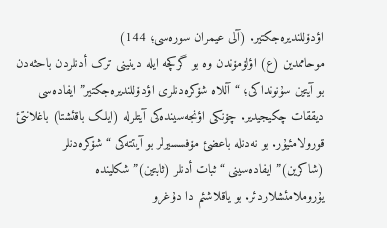اؤدۆللندیرەجکتیر. (آلی عیمران سورەسی؛ 144)
موحاممدین (ع) اؤلۆمۆندن وە بو گرکچە ایلە دینینی ترک أدنلردن باحثەدن بو آیتین سۇنونداکی؛ “آللاە شۆکرەدنلری اؤدۆللندیرەجکتیر” ایفادەسی دیققات چکیجیدیر. چۆنکی اؤنجەسیندەکی آیتلرلە (ایلک باقئشتا) باغلانتئ قورولامئیۇر. بو نەدنلە باعضئ مۆفسسیرلر بو آیتتەکی “شۆکرەدنلر (شاکرین)” ایفادەسینی “ثبات أدنلر (ثابتین)” شکلیندە یۇروملامئشلاردئر. بو یاقلاشئم دا دۇغرو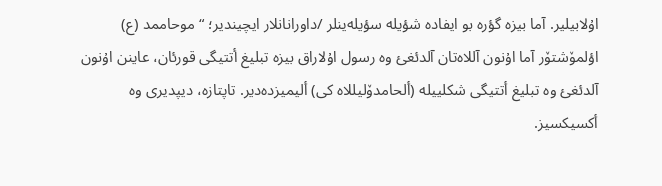اۇلابیلیر. آما بیزە گؤرە بو ایفادە شؤیلە سؤیلەینلر /داورانانلار ایچیندیر؛ “موحاممد (ع) اؤلمۆشتۆر آما اۇنون آللاەتان آلدئغئ وە رسول اۇلاراق بیزە تبلیغ أتتیگی قورئان، عاینن اۇنون آلدئغئ وە تبلیغ أتتیگی شکلییلە (ألحامدۆلیللاە کی) ألیمیزدەدیر. تاپتازە، دیپدیری وە أکسیکسیز.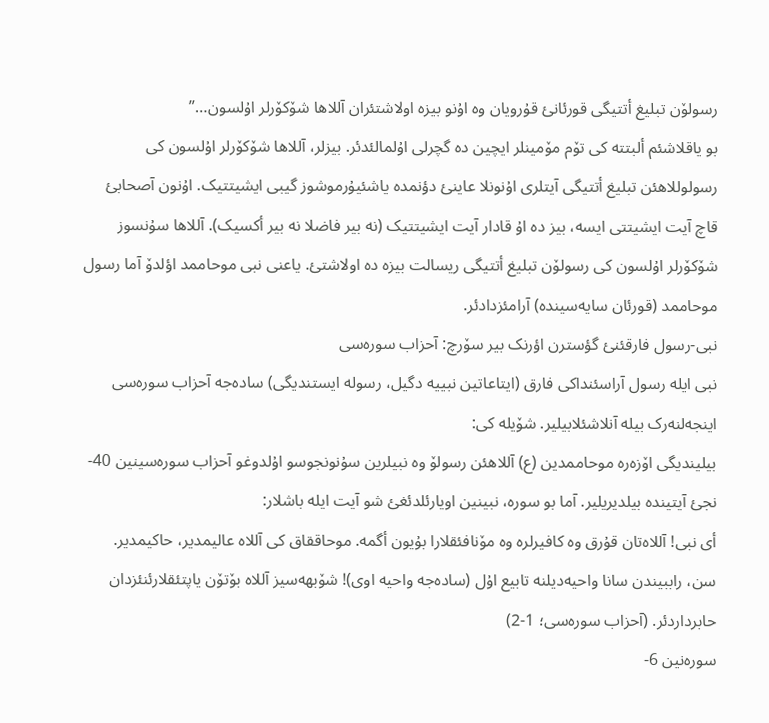رسولۆن تبلیغ أتتیگی قورئانئ قۇرویان وە اۇنو بیزە اولاشتئران آللاها شۆکۆرلر اۇلسون…”
بو یاقلاشئم ألبتتە کی تۆم مۆمینلر ایچین دە گچرلی اۇلمالئدئر. بیزلر، آللاها شۆکۆرلر اۇلسون کی رسولوللاهئن تبلیغ أتتیگی آیتلری اۇنونلا عاینئ دؤنمدە یاشئیۇرموشوز گیبی ایشیتتیک. اۇنون آصحابئ قاچ آیت ایشیتتی ایسە، بیز دە اۇ قادار آیت ایشیتتیک (نە بیر فاضلا نە بیر أکسیک). آللاها سۇنسوز شۆکۆرلر اۇلسون کی رسولۆن تبلیغ أتتیگی ریسالت بیزە دە اولاشتئ. یاعنی نبی موحاممد اؤلدۆ آما رسول موحاممد (قورئان سایەسیندە) آرامئزدادئر.
نبی-رسول فارقئنئ گؤسترن اؤرنک بیر سۆرچ: آحزاب سورەسی
نبی ایلە رسول آراسئنداکی فارق (ایتاعاتین نبییە دگیل، رسولە ایستندیگی) سادەجە آحزاب سورەسی اینجەلنەرک بیلە آنلاشئلابیلیر. شۆیلە کی:
بیلیندیگی اۆزەرە موحاممدین (ع) آللاهئن رسولۆ وە نبیلرین سۇنونجوسو اۇلدوغو آحزاب سورەسینین 40-نجئ آیتیندە بیلدیریلیر. آما بو سورە، نبینین اویارئلدئغئ شو آیت ایلە باشلار:
أی نبی! آللاەتان قۇرق وە کافیرلرە وە مۆنافئقلارا بۇیون أگمە. موحاققاق کی آللاە عالیمدیر، حاکیمدیر. سن، راببیندن سانا واحیەدیلنە تابیع اۇل (سادەجە واحیە اوی)! شۆبهەسیز آللاە بۆتۆن یاپتئقلارئنئزدان حابرداردئر. (آحزاب سورەسی؛ 1-2)
سورەنین 6-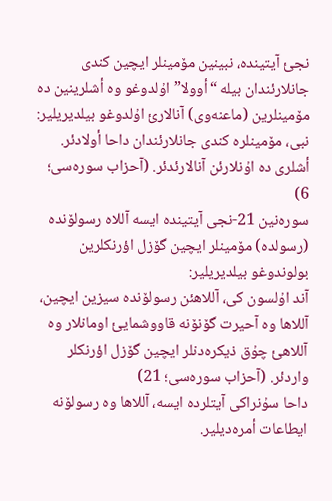نجئ آیتیندە، نبینین مۆمینلر ایچین کندی جانلارئندان بیلە “أوولا” اۇلدوغو وە أشلرینین دە مۆمینلرین (ماعنەوی) آنالارئ اۇلدوغو بیلدیریلیر:
نبی، مۆمینلرە کندی جانلارئندان داحا أولادئر. أشلری دە اۇنلارئن آنالارئدئر. (آحزاب سورەسی؛ 6)
سورەنین 21-نجی آیتیندە ایسە آللاە رسولۆندە (رسولدە) مۆمینلر ایچین گۆزل اؤرنکلرین بولوندوغو بیلدیریلیر:
آند اۇلسون کی، آللاهئن رسولۆندە سیزین ایچین، آللاها وە آحیرت گۆنۆنە قاووشمایئ اومانلار وە آللاهئ چۇق ذیکرەدنلر ایچین گۆزل اؤرنکلر واردئر. (آحزاب سورەسی؛ 21)
داحا سۇنراکی آیتلردە ایسە، آللاها وە رسولۆنە ایطاعات أمرەدیلیر.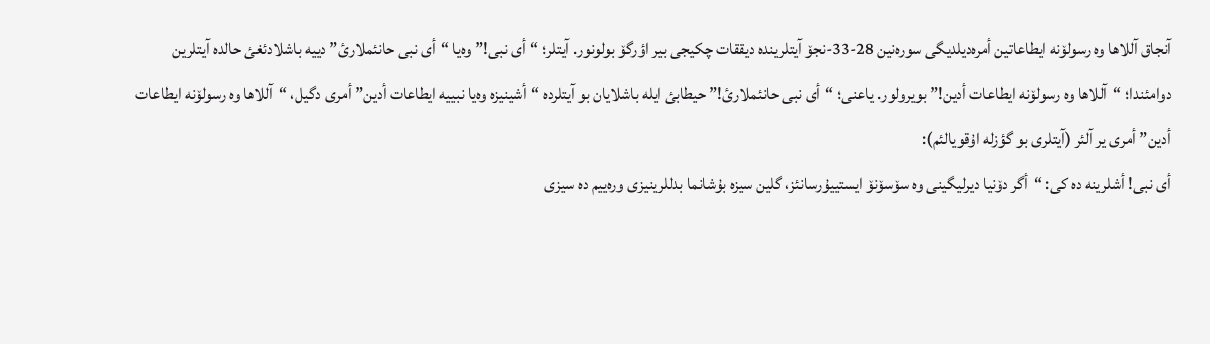آنجاق آللاها وە رسولۆنە ایطاعاتین أمرەدیلدیگی سورەنین 28-33-نجۆ آیتلریندە دیققات چکیجی بیر اؤرگۆ بولونور. آیتلر؛ “أی نبی!” وەیا “أی نبی حانئملارئ” دییە باشلادئغئ حالدە آیتلرین دوامئندا؛ “آللاها وە رسولۆنە ایطاعات أدین!” بویرولور. یاعنی؛ “أی نبی حانئملارئ!” حیطابئ ایلە باشلایان بو آیتلردە “أشینیزە وەیا نبییە ایطاعات أدین” أمری دگیل، “آللاها وە رسولۆنە ایطاعات أدین” أمری یر آلئر (آیتلری بو گؤزلە اۇقویالئم):
أی نبی! أشلرینە دە کی: “أگر دۆنیا دیرلیگینی وە سۆسۆنۆ ایستییۇرسانئز، گلین سیزە بۇشانما بدللرینیزی ورەییم دە سیزی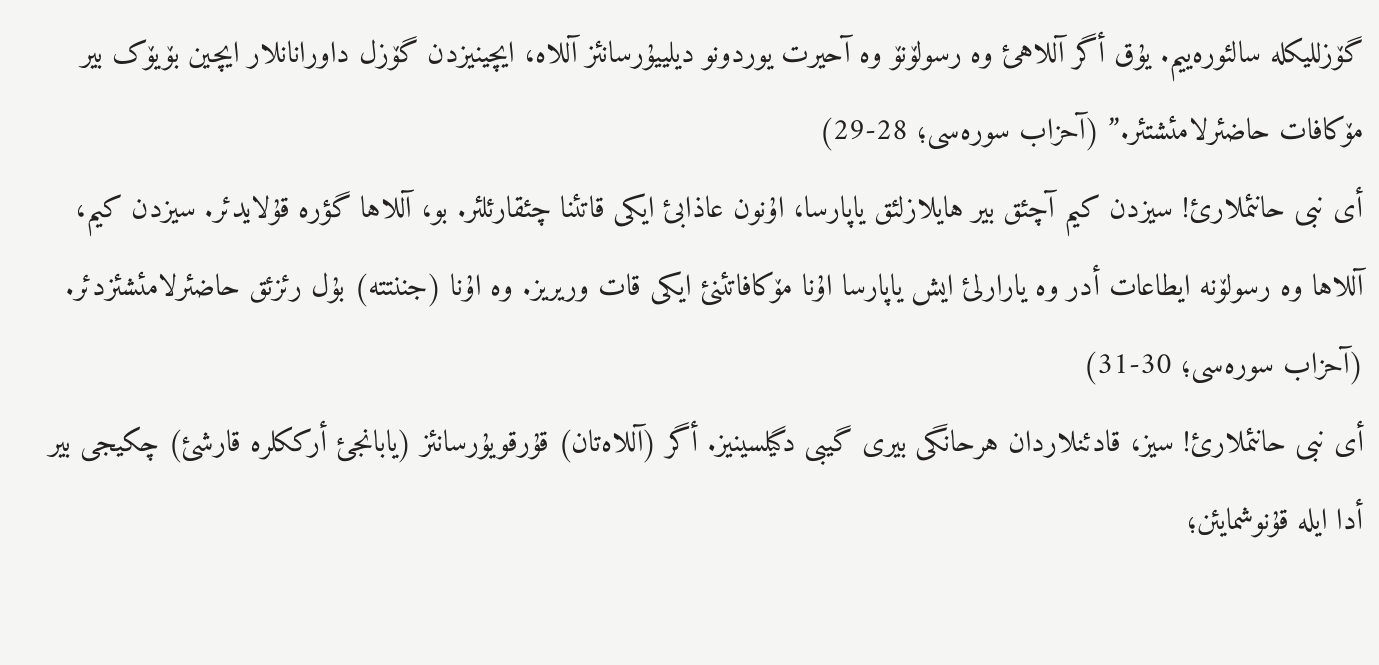گۆزللیکلە سالئورەییم. یۇق أگر آللاهئ وە رسولۆنۆ وە آحیرت یوردونو دیلییۇرسانئز آللاە، ایچینیزدن گۆزل داورانانلار ایچین بۆیۆک بیر مۆکافات حاضئرلامئشتئر.” (آحزاب سورەسی؛ 28-29)
أی نبی حانئملارئ! سیزدن کیم آچئق بیر هایلازلئق یاپارسا، اۇنون عاذابئ ایکی قاتئنا چئقارئلئر. بو، آللاها گؤرە قۇلایدئر. سیزدن کیم، آللاها وە رسولۆنە ایطاعات أدر وە یارارلئ ایش یاپارسا اۇنا مۆکافاتئنئ ایکی قات وریریز. وە اۇنا (جننتتە) بۇل رئزئق حاضئرلامئشئزدئر. (آحزاب سورەسی؛ 30-31)
أی نبی حانئملارئ! سیز، قادئنلاردان هرحانگی بیری گیبی دگیلسینیز. أگر (آللاەتان) قۇرقویۇرسانئز (یابانجئ أرککلرە قارشئ) چکیجی بیر أدا ایلە قۇنوشمایئن؛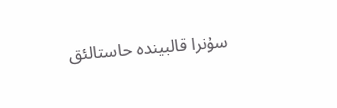سۇنرا قالبیندە حاستالئق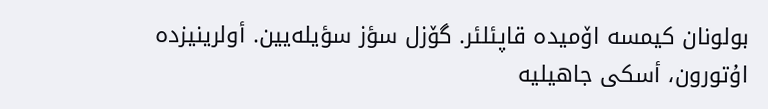بولونان کیمسە اۆمیدە قاپئلئر. گۆزل سؤز سؤیلەیین. أولرینیزدە اۇتورون، أسکی جاهیلیە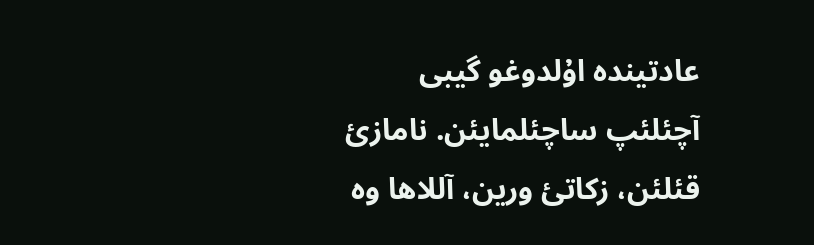عادتیندە اۇلدوغو گیبی آچئلئپ ساچئلمایئن. نامازئ قئلئن، زکاتئ ورین، آللاها وە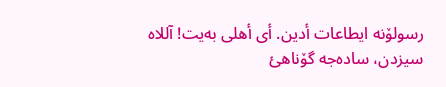رسولۆنە ایطاعات أدین. أی أهلی بەیت! آللاە سیزدن، سادەجە گۆناهئ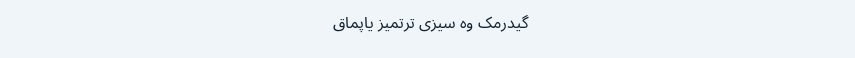گیدرمک وە سیزی ترتمیز یاپماق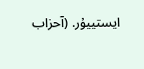ایستییۇر. (آحزاب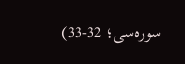سورەسی؛ 32-33)